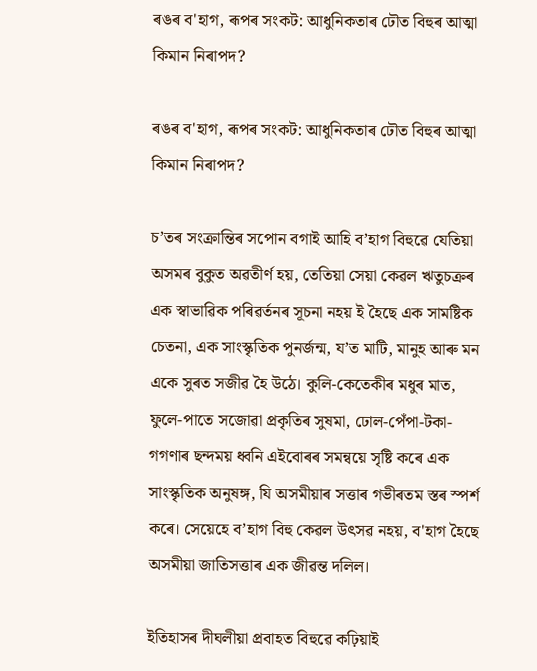ৰঙৰ ব'হাগ, ৰূপৰ সংকট: আধুনিকতাৰ ঢৌত বিহুৰ আত্মা কিমান নিৰাপদ?

ৰঙৰ ব'হাগ, ৰূপৰ সংকট: আধুনিকতাৰ ঢৌত বিহুৰ আত্মা কিমান নিৰাপদ?

চ’তৰ সংক্ৰান্তিৰ সপোন বগাই আহি ব’হাগ বিহুৱে যেতিয়া অসমৰ বুকুত অৱতীৰ্ণ হয়, তেতিয়া সেয়া কেৱল ঋতুচক্রৰ এক স্বাভাৱিক পৰিৱর্তনৰ সূচনা নহয় ই হৈছে এক সামষ্টিক চেতনা, এক সাংস্কৃতিক পুনৰ্জন্ম, য’ত মাটি, মানুহ আৰু মন একে সুৰত সজীৱ হৈ উঠে। কুলি-কেতেকীৰ মধুৰ মাত, ফুলে-পাতে সজোৱা প্ৰকৃতিৰ সুষমা, ঢোল-পেঁপা-টকা-গগণাৰ ছন্দময় ধ্বনি এইবোৰৰ সমন্বয়ে সৃষ্টি কৰে এক সাংস্কৃতিক অনুষঙ্গ, যি অসমীয়াৰ সত্তাৰ গভীৰতম স্তৰ স্পৰ্শ কৰে। সেয়েহে ব’হাগ বিহু কেৱল উৎসৱ নহয়, ব'হাগ হৈছে অসমীয়া জাতিসত্তাৰ এক জীৱন্ত দলিল।

ইতিহাসৰ দীঘলীয়া প্ৰবাহত বিহুৱে কঢ়িয়াই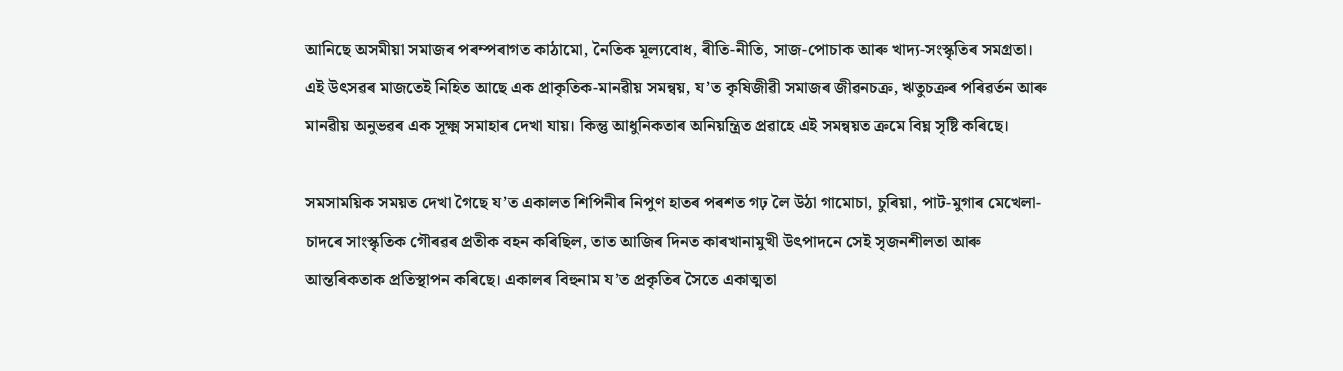আনিছে অসমীয়া সমাজৰ পৰম্পৰাগত কাঠামো, নৈতিক মূল্যবোধ, ৰীতি-নীতি, সাজ-পোচাক আৰু খাদ্য-সংস্কৃতিৰ সমগ্ৰতা। এই উৎসৱৰ মাজতেই নিহিত আছে এক প্ৰাকৃতিক-মানৱীয় সমন্বয়, য’ত কৃষিজীৱী সমাজৰ জীৱনচক্র, ঋতুচক্রৰ পৰিৱর্তন আৰু মানৱীয় অনুভৱৰ এক সূক্ষ্ম সমাহাৰ দেখা যায়। কিন্তু আধুনিকতাৰ অনিয়ন্ত্রিত প্ৰৱাহে এই সমন্বয়ত ক্ৰমে বিঘ্ন সৃষ্টি কৰিছে।

সমসাময়িক সময়ত দেখা গৈছে য’ত একালত শিপিনীৰ নিপুণ হাতৰ পৰশত গঢ় লৈ উঠা গামোচা, চুৰিয়া, পাট-মুগাৰ মেখেলা-চাদৰে সাংস্কৃতিক গৌৰৱৰ প্ৰতীক বহন কৰিছিল, তাত আজিৰ দিনত কাৰখানামুখী উৎপাদনে সেই সৃজনশীলতা আৰু আন্তৰিকতাক প্ৰতিস্থাপন কৰিছে। একালৰ বিহুনাম য’ত প্ৰকৃতিৰ সৈতে একাত্মতা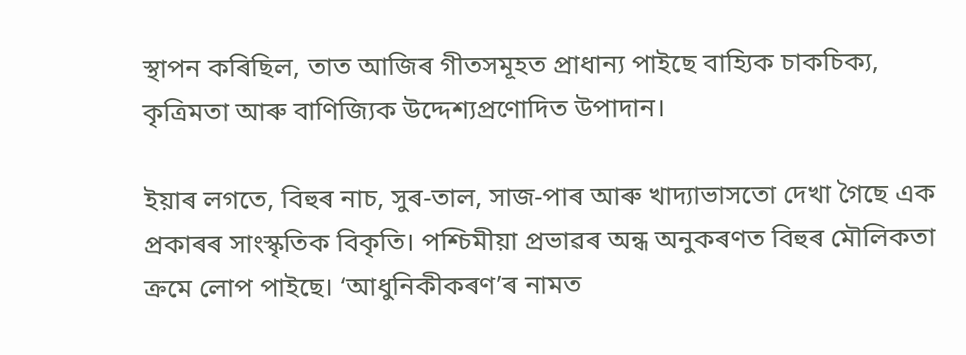স্থাপন কৰিছিল, তাত আজিৰ গীতসমূহত প্ৰাধান্য পাইছে বাহ্যিক চাকচিক্য, কৃত্ৰিমতা আৰু বাণিজ্যিক উদ্দেশ্যপ্ৰণোদিত উপাদান।

ইয়াৰ লগতে, বিহুৰ নাচ, সুৰ-তাল, সাজ-পাৰ আৰু খাদ্যাভাসতো দেখা গৈছে এক প্ৰকাৰৰ সাংস্কৃতিক বিকৃতি। পশ্চিমীয়া প্ৰভাৱৰ অন্ধ অনুকৰণত বিহুৰ মৌলিকতা ক্ৰমে লোপ পাইছে। ‘আধুনিকীকৰণ’ৰ নামত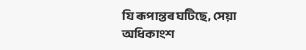যি ৰূপান্তৰ ঘটিছে, সেয়া অধিকাংশ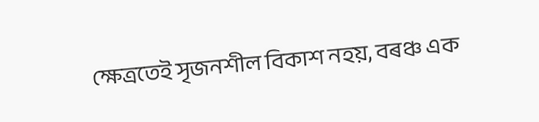ক্ষেত্ৰতেই সৃজনশীল বিকাশ নহয়, বৰঞ্চ এক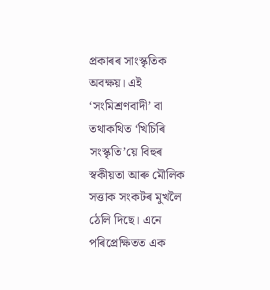প্ৰকাৰৰ সাংস্কৃতিক অবক্ষয়। এই ‘সংমিশ্ৰণবাদী’ বা তথাকথিত ‘খিচিৰি সংস্কৃতি’য়ে বিহুৰ স্বকীয়তা আৰু মৌলিক সত্তাক সংকটৰ মুখলৈ ঠেলি দিছে। এনে পৰিপ্ৰেক্ষিতত এক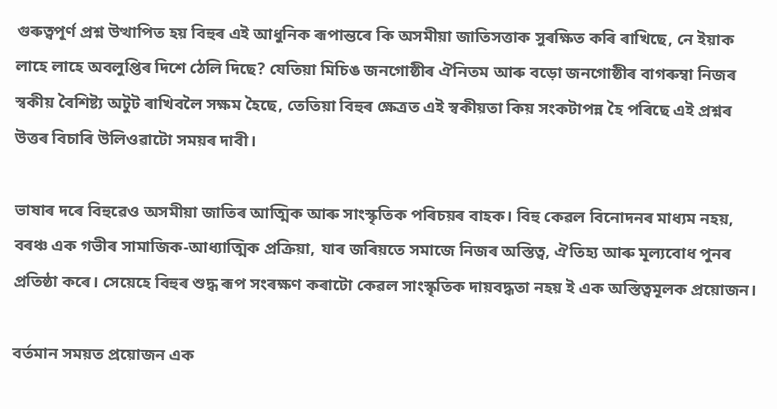গুৰুত্বপূৰ্ণ প্ৰশ্ন উত্থাপিত হয় বিহুৰ এই আধুনিক ৰূপান্তৰে কি অসমীয়া জাতিসত্তাক সুৰক্ষিত কৰি ৰাখিছে, নে ইয়াক লাহে লাহে অবলুপ্তিৰ দিশে ঠেলি দিছে? যেতিয়া মিচিঙ জনগোষ্ঠীৰ ঐনিতম আৰু বড়ো জনগোষ্ঠীৰ বাগৰুম্বা নিজৰ স্বকীয় বৈশিষ্ট্য অটুট ৰাখিবলৈ সক্ষম হৈছে, তেতিয়া বিহুৰ ক্ষেত্ৰত এই স্বকীয়তা কিয় সংকটাপন্ন হৈ পৰিছে এই প্ৰশ্নৰ উত্তৰ বিচাৰি উলিওৱাটো সময়ৰ দাবী।

ভাষাৰ দৰে বিহুৱেও অসমীয়া জাতিৰ আত্মিক আৰু সাংস্কৃতিক পৰিচয়ৰ বাহক। বিহু কেৱল বিনোদনৰ মাধ্যম নহয়, বৰঞ্চ এক গভীৰ সামাজিক-আধ্যাত্মিক প্ৰক্ৰিয়া, যাৰ জৰিয়তে সমাজে নিজৰ অস্তিত্ব, ঐতিহ্য আৰু মূল্যবোধ পুনৰ প্ৰতিষ্ঠা কৰে। সেয়েহে বিহুৰ শুদ্ধ ৰূপ সংৰক্ষণ কৰাটো কেৱল সাংস্কৃতিক দায়বদ্ধতা নহয় ই এক অস্তিত্বমূলক প্ৰয়োজন।

বৰ্তমান সময়ত প্ৰয়োজন এক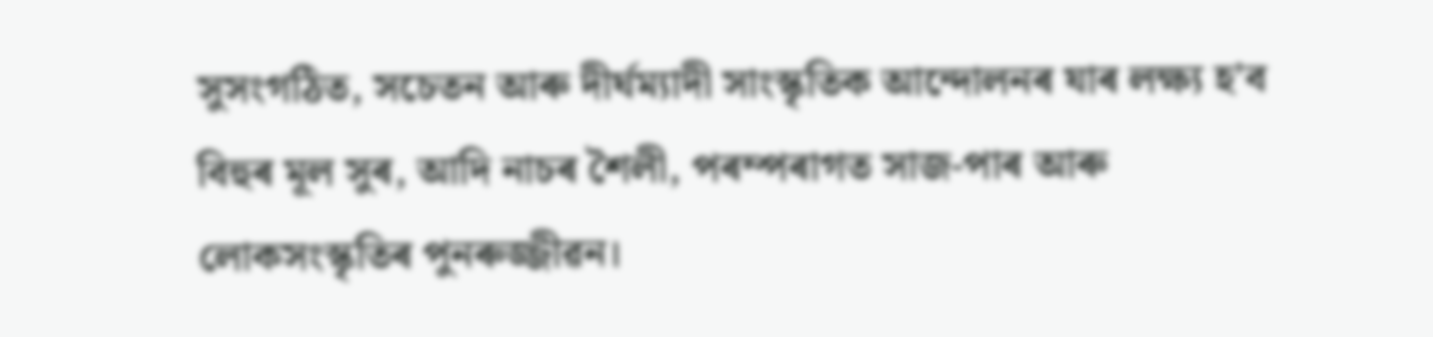সুসংগঠিত, সচেতন আৰু দীৰ্ঘম্যাদী সাংস্কৃতিক আন্দোলনৰ যাৰ লক্ষ্য হ’ব বিহুৰ মূল সুৰ, আদি নাচৰ শৈলী, পৰম্পৰাগত সাজ-পাৰ আৰু লোকসংস্কৃতিৰ পুনৰুজ্জীৱন।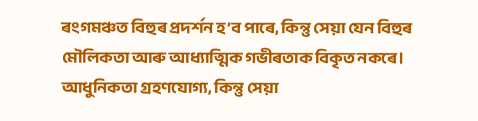ৰংগমঞ্চত বিহুৰ প্ৰদৰ্শন হ’ব পাৰে, কিন্তু সেয়া যেন বিহুৰ মৌলিকতা আৰু আধ্যাত্মিক গভীৰতাক বিকৃত নকৰে। আধুনিকতা গ্ৰহণযোগ্য, কিন্তু সেয়া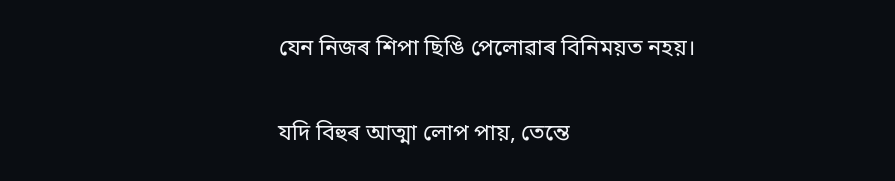যেন নিজৰ শিপা ছিঙি পেলোৱাৰ বিনিময়ত নহয়।

যদি বিহুৰ আত্মা লোপ পায়, তেন্তে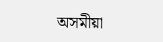অসমীয়া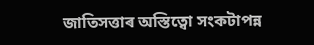জাতিসত্তাৰ অস্তিত্বো সংকটাপন্ন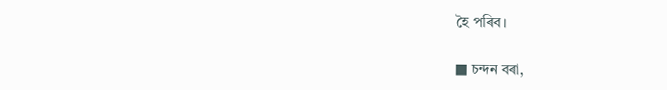হৈ পৰিব।

■ চন্দন বৰা,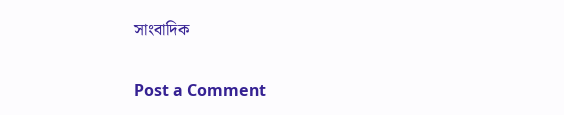সাংবাদিক

Post a Comment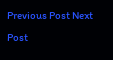Previous Post Next Post